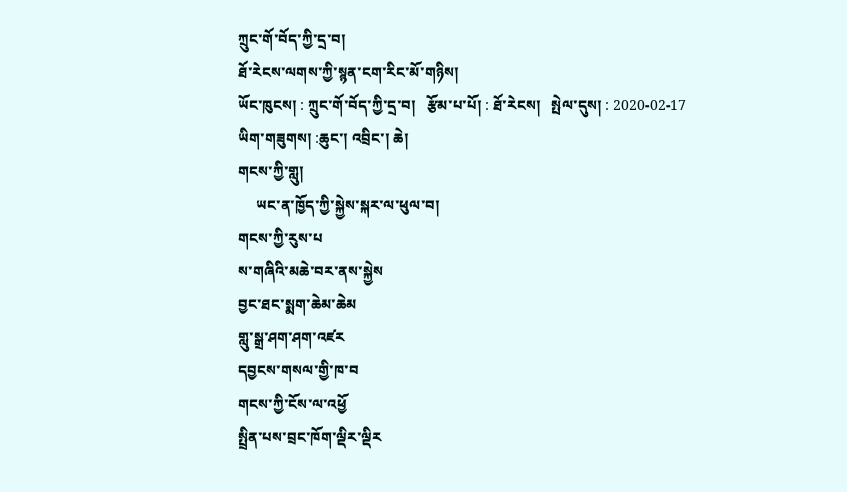ཀྲུང་གོ་བོད་ཀྱི་དྲ་བ།
ཐོ་རེངས་ལགས་ཀྱི་སྙན་ངག་རིང་མོ་གཉིས།
ཡོང་ཁུངས། : ཀྲུང་གོ་བོད་ཀྱི་དྲ་བ།   རྩོམ་པ་པོ། : ཐོ་རེངས།   སྤེལ་དུས། : 2020-02-17
ཡིག་གཟུགས། :ཆུང་། འབྲིང་། ཆེ།
གངས་ཀྱི་གླུ།
     ཡང་ན་ཁྱོད་ཀྱི་སྐྱེས་སྐར་ལ་ཕུལ་བ།
གངས་ཀྱི་རུས་པ
ས་གཞིའི་མཆེ་བར་ནས་སྐྱེས
བྱང་ཐང་སྨག་ཆེམ་ཆེམ
གླུ་སྒྲ་ཤག་ཤག་འཛར
དབྱངས་གསལ་གྱི་ཁ་བ
གངས་ཀྱི་ངོས་ལ་འཕྱོ
སྤྲིན་པས་བྲང་ཁོག་ལྡིར་ལྡིར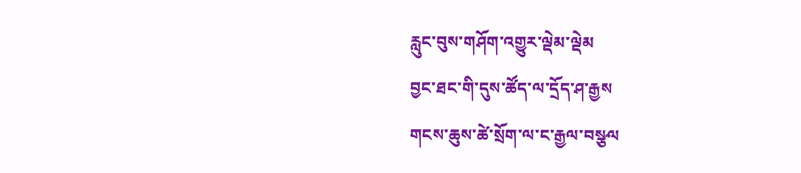རླུང་བུས་གཤོག་འགྱུར་ལྡེམ་ལྡེམ
བྱང་ཐང་གི་དུས་ཚོད་ལ་དྲོད་ཤ་རྒྱས
གངས་ཆུས་ཚེ་སྲོག་ལ་ང་རྒྱལ་བསྩལ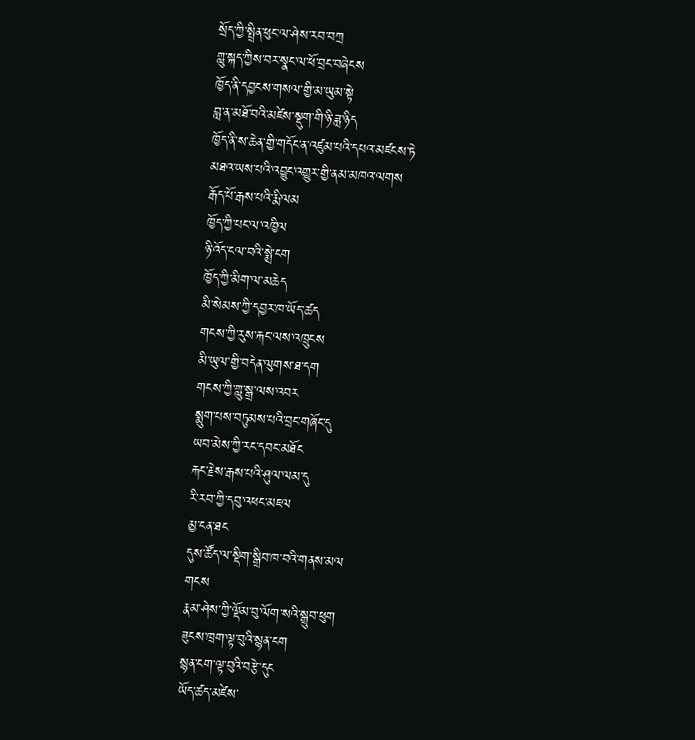སྲོད་ཀྱི་སྤྲིན་ཕུང་ལ་ཤེས་རབ་བཀྲ
གླུ་སྐད་ཀྱིས་བར་སྣང་ལ་ཕོ་བྲང་བཞེངས
ཁྱོད་ནི་དབྱངས་གསལ་གྱི་མ་ཡུམ་སྟེ
བླ་ན་མཐོ་བའི་མཛེས་སྡུག་གི་ཉི་ཟླ་ཉིད
ཁྱོད་ནི་ས་ཆེན་གྱི་གདོང་ན་འཛུམ་པའི་དཔའ་མཛངས་ཏེ
མཐའ་ཡས་པའི་འབྱུང་འགྱུར་གྱི་ནམ་མཁའ་ལགས
རྒོད་པོ་རྒས་པའི་རྨི་ལམ
ཁྱོད་ཀྱི་པང་ལ་འཁྱིལ
ཉི་འོད་ངལ་བའི་སྨྲེ་ངག
ཁྱོད་ཀྱི་མིག་ལ་མཆེད
མི་སེམས་ཀྱི་དབྱར་ཁ་ཡོད་ཚད
གངས་ཀྱི་རུས་རྐང་ལས་འཁྲུངས
མི་ཡུལ་གྱི་བདེན་ལུགས་ཐ་དག
གངས་ཀྱི་གླུ་སྒྲ་ལས་འབར
སྨུག་པས་བཏུམས་པའི་བྲང་གཞོང་དུ
ཡབ་མེས་ཀྱི་རང་དབང་མཐོང
རྐང་རྗེས་རྒས་པའི་ཤུལ་ལམ་དུ
རི་རབ་ཀྱི་དབུ་འཕང་མཇལ
མྱ་ངན་ཐང
དུས་ཚོད་ལ་སྡིག་སྒྲིབ་ཁ་བའི་གནས་མལ
གངས
རྣམ་ཤེས་ཀྱི་ལྡོམ་བུ་ལོག་སའི་སྒྲུབ་ཕུག
ཟུངས་ཁྲག་ལྟ་བུའི་སྙན་ངག
སྙན་ངག་ལྟ་བུའི་བརྩེ་དུང
ཡོད་ཚད་མཛེས་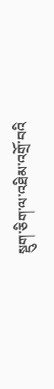སྡུག་ཅིག་ལ་འཐིམ་འགྲོ་བའི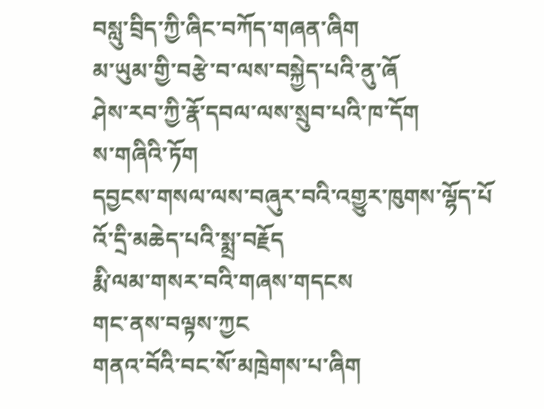བསླུ་བྲིད་ཀྱི་ཞིང་བཀོད་གཞན་ཞིག
མ་ཡུམ་གྱི་བརྩེ་བ་ལས་བསྐྱེད་པའི་ནུ་ཞོ
ཤེས་རབ་ཀྱི་རྣོ་དབལ་ལས་སྲུབ་པའི་ཁ་དོག
ས་གཞིའི་ཏོག
དབྱངས་གསལ་ལས་བཞུར་བའི་འགྱུར་ཁུགས་ལྷོད་པོ
འོ་དྲི་མཆེད་པའི་སྨྲ་བརྗོད
རྨི་ལམ་གསར་བའི་གཞས་གདངས
གང་ནས་བལྟས་ཀྱང
གནའ་བོའི་བང་སོ་མཁྲེགས་པ་ཞིག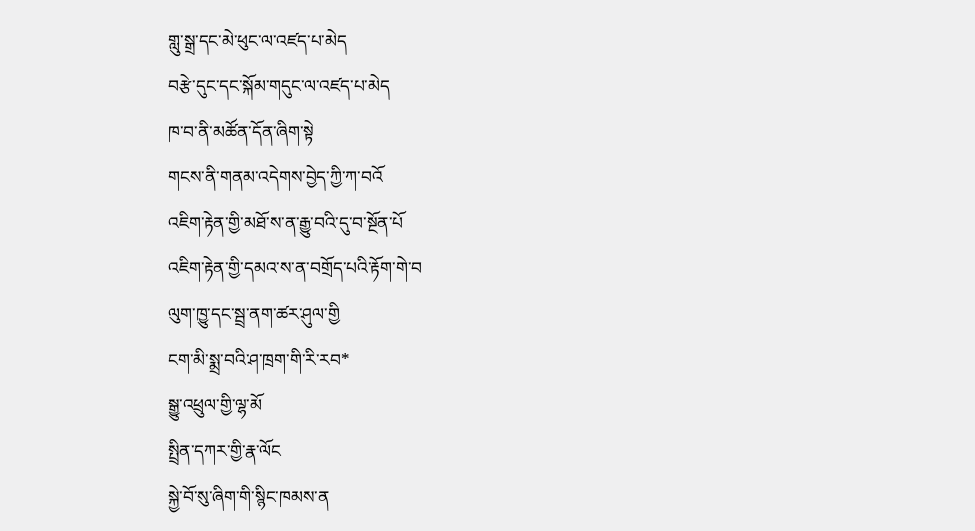གླུ་སྒྲ་དང་མེ་ཕུང་ལ་འཛད་པ་མེད
བརྩེ་དུང་དང་སྐོམ་གདུང་ལ་འཛད་པ་མེད
ཁ་བ་ནི་མཚོན་དོན་ཞིག་སྟེ
གངས་ནི་གནམ་འདེགས་བྱེད་ཀྱི་ཀ་བའོ
འཇིག་རྟེན་གྱི་མཐོ་ས་ན་རྒྱུ་བའི་དུ་བ་སྔོན་པོ
འཇིག་རྟེན་གྱི་དམའ་ས་ན་བགྲོད་པའི་རྟོག་གེ་བ
ལུག་ཁྱུ་དང་སྦྲ་ནག་ཚར་ཤུལ་གྱི
ངག་མི་སྨྲ་བའི་ཤ་ཁྲག་གི་རི་རབ*
སྒྱུ་འཕྲུལ་གྱི་ལྷ་མོ
སྤྲིན་དཀར་གྱི་རྣ་ལོང
སྐྱེ་བོ་སུ་ཞིག་གི་སྙིང་ཁམས་ན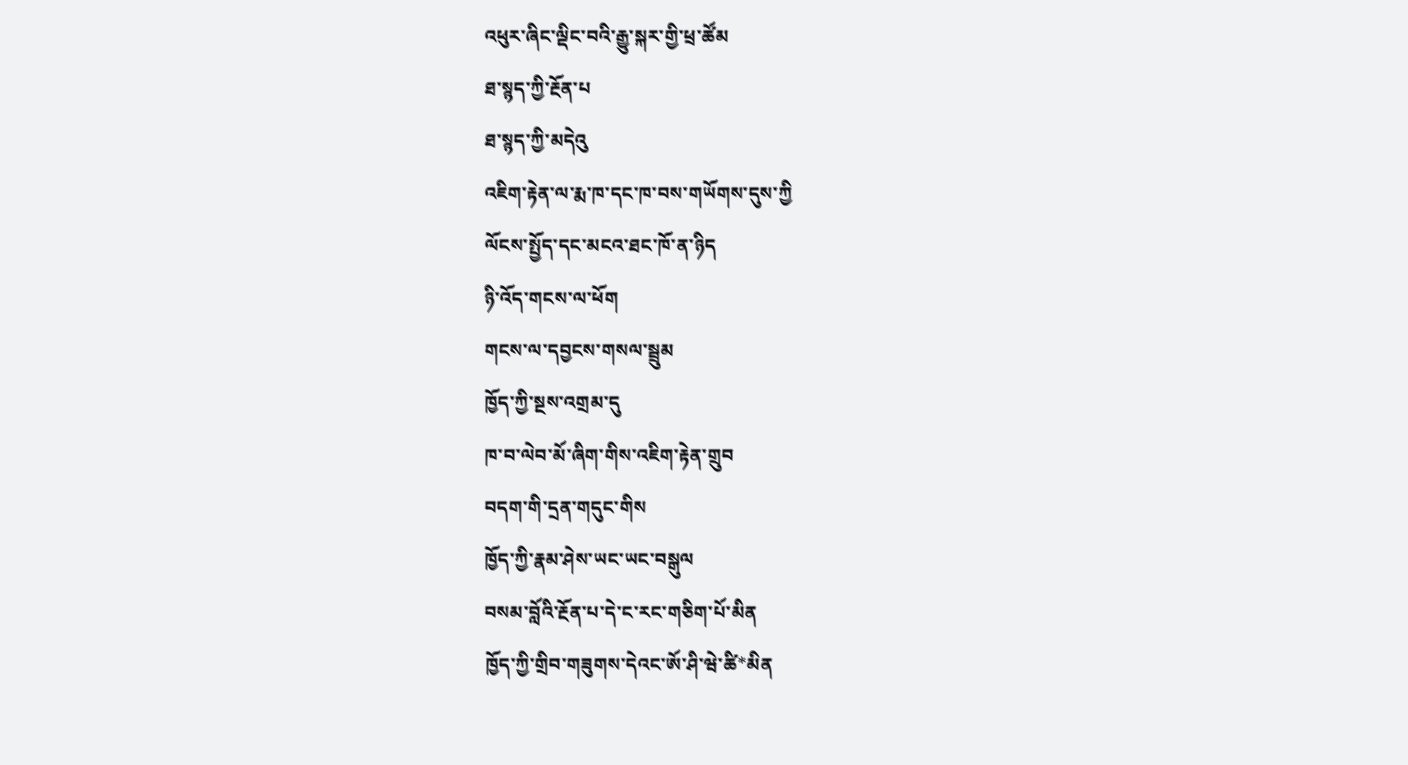འཕུར་ཞིང་ལྡིང་བའི་རྒྱུ་སྐར་གྱི་ཕྲ་ཚོམ
ཐ་སྙད་ཀྱི་རྔོན་པ
ཐ་སྙད་ཀྱི་མདེའུ
འཇིག་རྟེན་ལ་རྨ་ཁ་དང་ཁ་བས་གཡོགས་དུས་ཀྱི
ལོངས་སྤྱོད་དང་མངའ་ཐང་ཁོ་ན་ཉིད
ཉི་འོད་གངས་ལ་ཕོག
གངས་ལ་དབྱངས་གསལ་སྦྲུམ
ཁྱོད་ཀྱི་སྔས་འགྲམ་དུ
ཁ་བ་ལེབ་མོ་ཞིག་གིས་འཇིག་རྟེན་གྲུབ
བདག་གི་དྲན་གདུང་གིས
ཁྱོད་ཀྱི་རྣམ་ཤེས་ཡང་ཡང་བསྒུལ
བསམ་བློའི་རྔོན་པ་དེ་ང་རང་གཅིག་པོ་མིན
ཁྱོད་ཀྱི་གྲིབ་གཟུགས་དེའང་ཨོ་ཤི་ཝེ་ཚི*མིན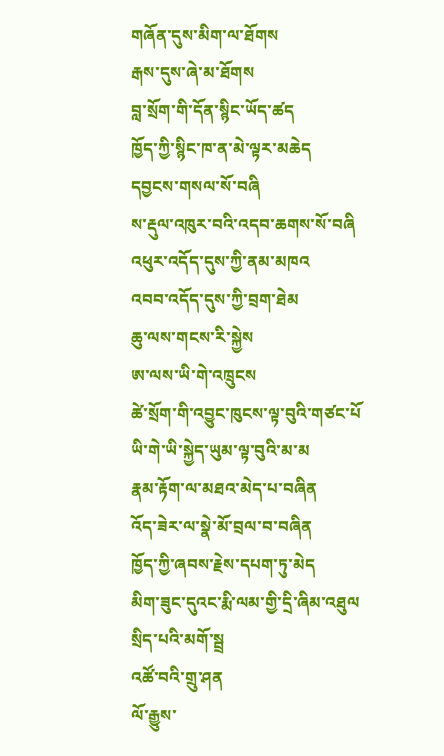གཞོན་དུས་མིག་ལ་ཐོགས
རྒས་དུས་ཞེ་མ་ཐོགས
བླ་སྲོག་གི་དོན་སྙིང་ཡོད་ཚད
ཁྱོད་ཀྱི་སྙིང་ཁ་ན་མེ་ལྟར་མཆེད
དབྱངས་གསལ་སོ་བཞི
ས་རྡུལ་འཁུར་བའི་འདབ་ཆགས་སོ་བཞི
འཕུར་འདོད་དུས་ཀྱི་ནམ་མཁའ
འབབ་འདོད་དུས་ཀྱི་བྲག་ཐེམ
ཆུ་ལས་གངས་རི་སྐྱེས
ཨ་ལས་ཡི་གེ་འཁྲུངས
ཚེ་སྲོག་གི་འབྱུང་ཁུངས་ལྟ་བུའི་གཙང་པོ
ཡི་གེ་ཡི་སྐྱེད་ཡུམ་ལྟ་བུའི་མ་མ
རྣམ་རྟོག་ལ་མཐའ་མེད་པ་བཞིན
འོད་ཟེར་ལ་སྣེ་མོ་བྲལ་བ་བཞིན
ཁྱོད་ཀྱི་ཞབས་རྗེས་དཔག་ཏུ་མེད
མིག་ཟུང་དུའང་རྨི་ལམ་གྱི་དྲི་ཞིམ་འཐུལ
སྲིད་པའི་མགོ་སྦྲ
འཚོ་བའི་གྲུ་ཤན
ལོ་རྒྱུས་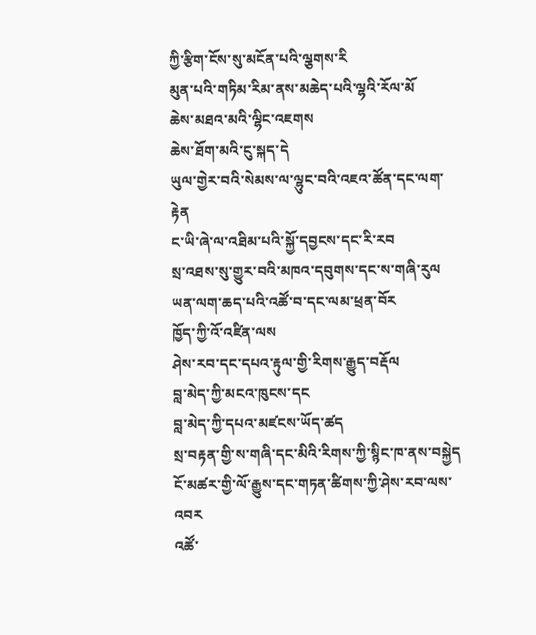ཀྱི་རྩིག་ངོས་སུ་མངོན་པའི་ལྕགས་རི
མུན་པའི་གཏིམ་རིམ་ནས་མཆེད་པའི་ལྷའི་རོལ་མོ
ཆེས་མཐའ་མའི་ལྷིང་འཇགས
ཆེས་ཐོག་མའི་ངུ་སྐད་དེ
ཡུལ་གྱེར་བའི་སེམས་ལ་ལྷུང་བའི་འཇའ་ཚོན་དང་ལག་རྟེན
ང་ཡི་ཞེ་ལ་འཐིམ་པའི་སྐྱོ་དབྱངས་དང་རི་རབ
སྲ་འཐས་སུ་གྱུར་བའི་མཁའ་དབུགས་དང་ས་གཞི་རུལ
ཡན་ལག་ཆད་པའི་འཚོ་བ་དང་ལམ་ཕྲན་བོར
ཁྱོད་ཀྱི་འོ་འཛིན་ལས
ཤེས་རབ་དང་དཔའ་རྟུལ་གྱི་རིགས་རྒྱུད་བརྡོལ
བླ་མེད་ཀྱི་མངའ་ཁུངས་དང
བླ་མེད་ཀྱི་དཔའ་མཛངས་ཡོད་ཚད
སྲ་བརྟན་གྱི་ས་གཞི་དང་མིའི་རིགས་ཀྱི་སྙིང་ཁ་ནས་བསྐྱེད
ངོ་མཚར་གྱི་ལོ་རྒྱུས་དང་གཏན་ཚིགས་ཀྱི་ཤེས་རབ་ལས་འབར
འཚོ་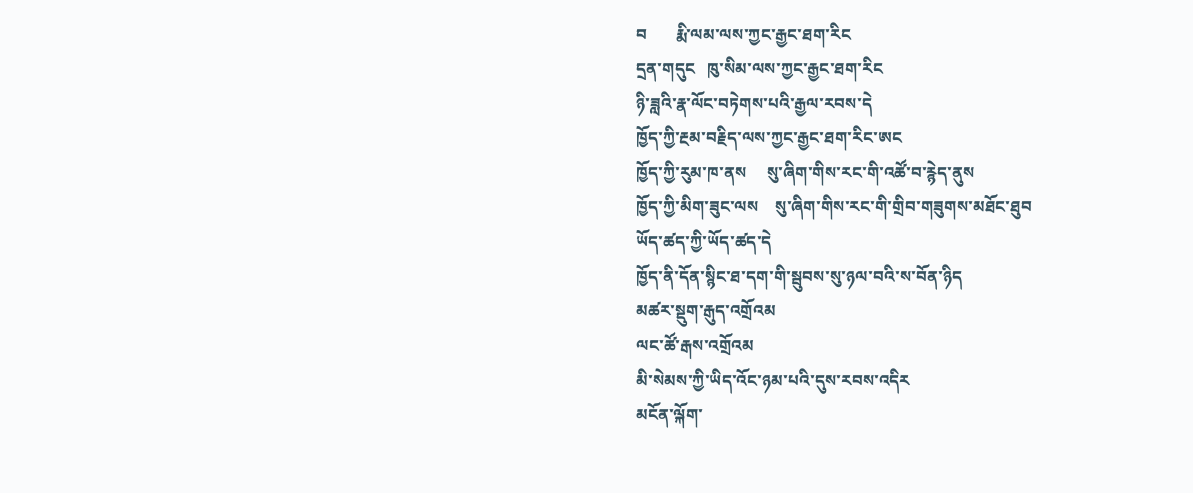བ       རྨི་ལམ་ལས་ཀྱང་རྒྱང་ཐག་རིང
དྲན་གདུང   ཁུ་སིམ་ལས་ཀྱང་རྒྱང་ཐག་རིང
ཉི་ཟླའི་རྣ་ལོང་བཏེགས་པའི་རྒྱལ་རབས་དེ
ཁྱོད་ཀྱི་རྔམ་བརྗིད་ལས་ཀྱང་རྒྱང་ཐག་རིང་ཨང
ཁྱོད་ཀྱི་རུམ་ཁ་ནས     སུ་ཞིག་གིས་རང་གི་འཚོ་བ་རྙེད་ནུས
ཁྱོད་ཀྱི་མིག་ཟུང་ལས    སུ་ཞིག་གིས་རང་གི་གྲིབ་གཟུགས་མཐོང་ཐུབ
ཡོད་ཚད་ཀྱི་ཡོད་ཚད་དེ
ཁྱོད་ནི་དོན་སྙིང་ཐ་དག་གི་སྦུབས་སུ་ཉལ་བའི་ས་བོན་ཉིད
མཚར་སྡུག་རྒུད་འགྲོའམ
ལང་ཚོ་རྒས་འགྲོའམ
མི་སེམས་ཀྱི་ཡིད་འོང་ཉམ་པའི་དུས་རབས་འདིར
མངོན་ལྐོག་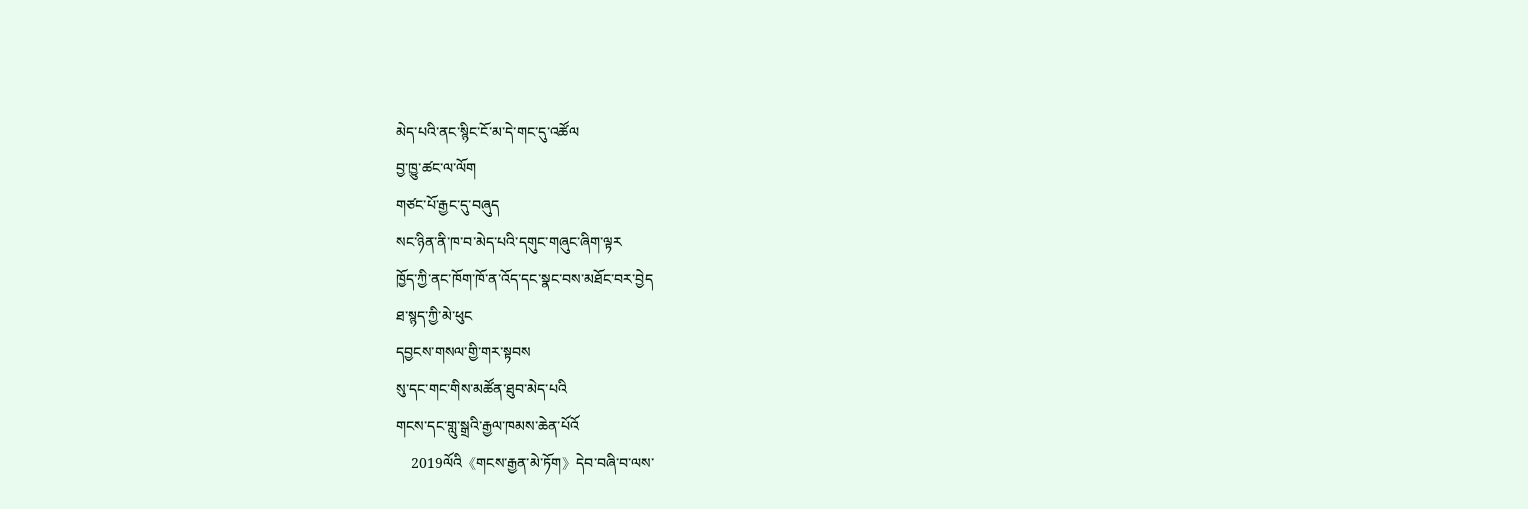མེད་པའི་ནང་སྙིང་ངོ་མ་དེ་གང་དུ་འཚོལ
བྱ་ཁྱུ་ཚང་ལ་ལོག
གཙང་པོ་རྒྱང་དུ་བཞུད
སང་ཉིན་ནི་ཁ་བ་མེད་པའི་དགུང་གཞུང་ཞིག་ལྟར
ཁྱོད་ཀྱི་ནང་ཁོག་ཁོ་ན་འོད་དང་སྣང་བས་མཐོང་བར་བྱེད
ཐ་སྙད་ཀྱི་མེ་ཕུང
དབྱངས་གསལ་གྱི་གར་སྟབས
སུ་དང་གང་གིས་མཚོན་ཐུབ་མེད་པའི
གངས་དང་གླུ་སྒྲའི་རྒྱལ་ཁམས་ཆེན་པོའོ
    2019ལོའི《གངས་རྒྱན་མེ་ཏོག》དེབ་བཞི་བ་ལས་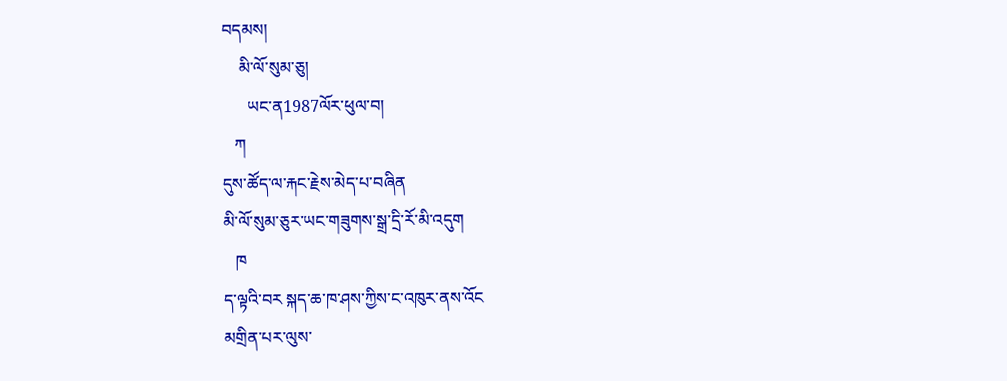བདམས།
    མི་ལོ་སུམ་ཅུ།
      ཡང་ན1987ལོར་ཕུལ་བ།
   ཀ
དུས་ཚོད་ལ་རྐང་རྗེས་མེད་པ་བཞིན
མི་ལོ་སུམ་ཅུར་ཡང་གཟུགས་སྒྲ་དྲི་རོ་མི་འདུག
   ཁ
ད་ལྟའི་བར སྐད་ཆ་ཁ་ཤས་ཀྱིས་ང་འཁུར་ནས་འོང
མགྲིན་པར་ལུས་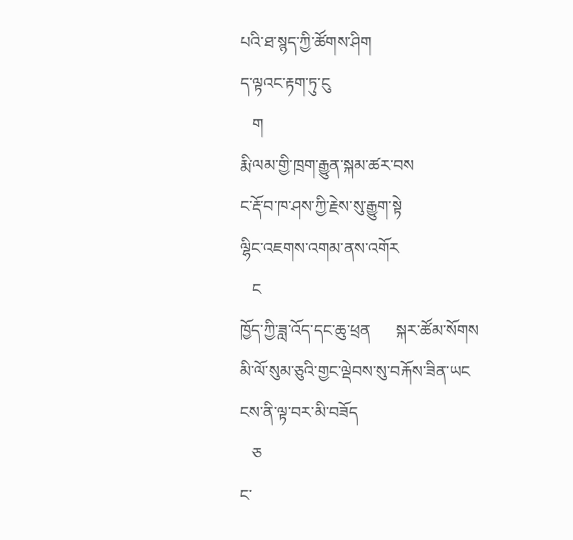པའི་ཐ་སྙད་ཀྱི་ཚོགས་ཤིག
ད་ལྟའང་རྟག་ཏུ་ངུ
   ག
རྨི་ལམ་གྱི་ཁྲག་རྒྱུན་སྐམ་ཚར་བས
ང་རྡོ་བ་ཁ་ཤས་ཀྱི་རྗེས་སུ་རྒྱུག་སྟེ
ལྷིང་འཇགས་འགམ་ནས་འགོར
   ང
ཁྱོད་ཀྱི་ཟླ་འོད་དང་ཆུ་ཕྲན      སྐར་ཚོམ་སོགས
མི་ལོ་སུམ་ཅུའི་གྱང་ལྡེབས་སུ་བརྐོས་ཟིན་ཡང
ངས་ནི་ལྟ་བར་མི་བཟོད
   ཅ
ང་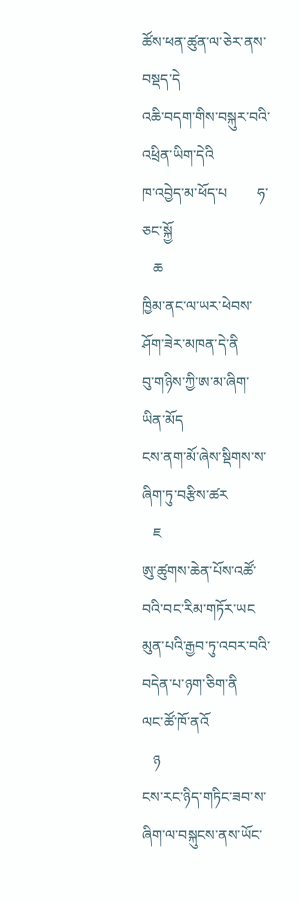ཚོས་ཕན་ཚུན་ལ་ཅེར་ནས་བསྡད་དེ
འཆི་བདག་གིས་བསྐུར་བའི་འཕྲིན་ཡིག་དེའི
ཁ་འབྱེད་མ་ཕོད་པ        ཧ་ཅང་སྐྱོ
   ཆ
ཁྱིམ་ནང་ལ་ཡར་ཕེབས་ཤོག་ཟེར་མཁན་དེ་ནི
བུ་གཉིས་ཀྱི་ཨ་མ་ཞིག་ཡིན་མོད
ངས་ནག་མོ་ཞེས་སྡིགས་ས་ཞིག་ཏུ་བརྩིས་ཚར
   ཇ
ཨུ་ཚུགས་ཆེན་པོས་འཚོ་བའི་བང་རིམ་གཏོར་ཡང
མུན་པའི་རྒྱབ་ཏུ་འབར་བའི་བདེན་པ་ཉག་ཅིག་ནི
ལང་ཚོ་ཁོ་ནའོ
   ཉ
ངས་རང་ཉིད་གཏིང་ཟབ་ས་ཞིག་ལ་བསྐུངས་ནས་ཡོང་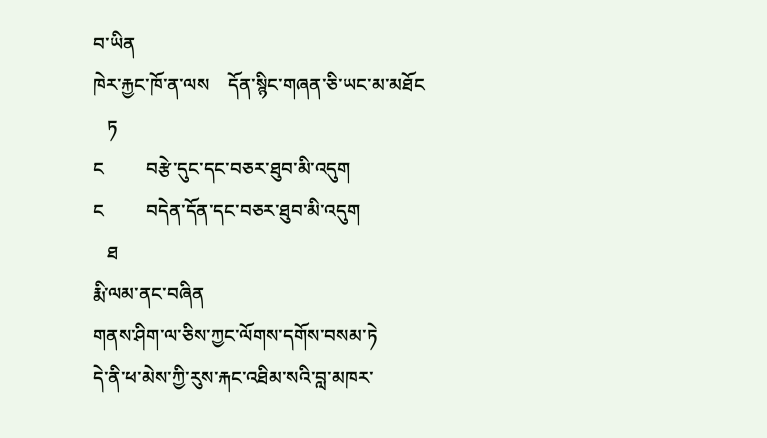བ་ཡིན
ཁེར་རྐྱང་ཁོ་ན་ལས    དོན་སྙིང་གཞན་ཅི་ཡང་མ་མཐོང
   ཏ
ང         བརྩེ་དུང་དང་བཅར་ཐུབ་མི་འདུག
ང         བདེན་དོན་དང་བཅར་ཐུབ་མི་འདུག
   ཐ
རྨི་ལམ་ནང་བཞིན
གནས་ཤིག་ལ་ཅིས་ཀྱང་ལོགས་དགོས་བསམ་ཏེ
དེ་ནི་ཕ་མེས་ཀྱི་རུས་རྐང་འཐིམ་སའི་བླ་མཁར་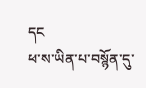དང
ཕ་ས་ཡིན་པ་བསྙོན་དུ་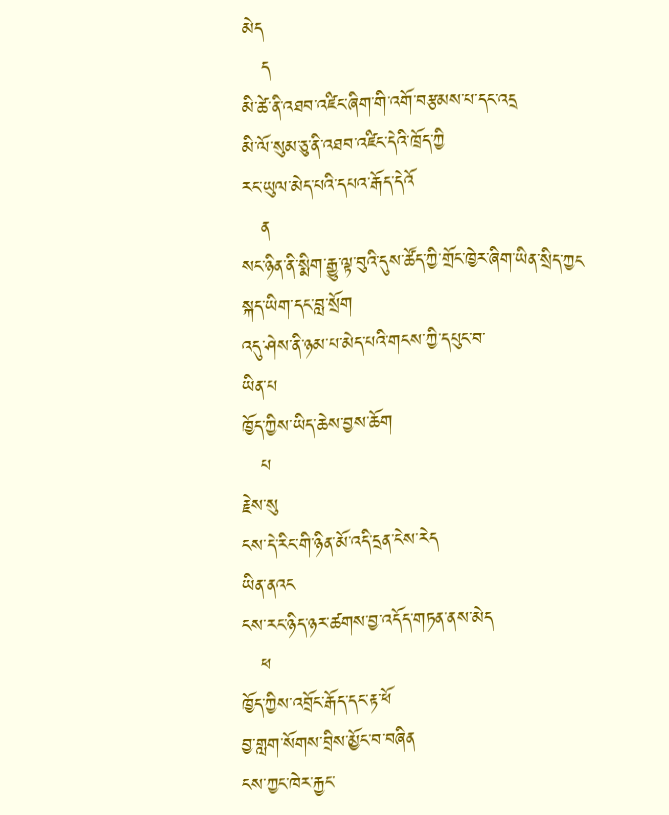མེད
   ད
མི་ཚེ་ནི་འཐབ་འཛིང་ཞིག་གི་འགོ་བརྩམས་པ་དང་འདྲ
མི་ལོ་སུམ་ཅུ་ནི་འཐབ་འཛིང་དེའི་ཁྲོད་ཀྱི
རང་ཡུལ་མེད་པའི་དཔའ་རྒོད་དེའོ
   ན
སང་ཉིན་ནི་སྨིག་རྒྱུ་ལྟ་བུའི་དུས་ཚོད་ཀྱི་གྲོང་ཁྱེར་ཞིག་ཡིན་སྲིད་ཀྱང
སྐད་ཡིག་དང་བླ་སྲོག
འདུ་ཤེས་ནི་ཉམ་པ་མེད་པའི་གངས་ཀྱི་དཔུང་བ་
ཡིན་པ
ཁྱོད་ཀྱིས་ཡིད་ཆེས་བྱས་ཆོག
   པ
རྗེས་སུ
ངས་དེ་རིང་གི་ཉིན་མོ་འདི་དྲན་ངེས་རེད
ཡིན་ནའང
ངས་རང་ཉིད་ཉར་ཚགས་བྱ་འདོད་གཏན་ནས་མེད
   ཕ
ཁྱོད་ཀྱིས་འབྲོང་རྒོད་དང་རྟ་ཕོ
བྱ་གླག་སོགས་བྲིས་མྱོང་བ་བཞིན
ངས་ཀྱང་ཁེར་རྐྱང་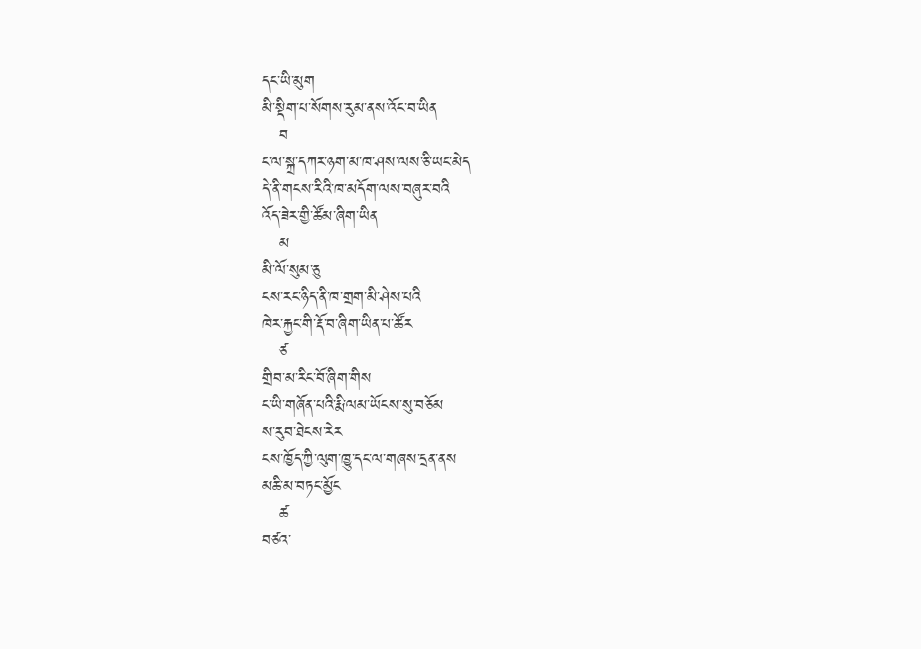དང་ཡི་མུག
མི་སྡིག་པ་སོགས་རུམ་ནས་འོང་བ་ཡིན
   བ
ང་ལ་སྐྲ་དཀར་ཉག་མ་ཁ་ཤས་ལས་ཅི་ཡང་མེད
དེ་ནི་གངས་རིའི་ཁ་མདོག་ལས་བཞུར་བའི
འོད་ཟེར་གྱི་ཚོམ་ཞིག་ཡིན
   མ
མི་ལོ་སུམ་ཅུ
ངས་རང་ཉིད་ནི་ཁ་གྲག་མི་ཤེས་པའི
ཁེར་རྐྱང་གི་རྡོ་བ་ཞིག་ཡིན་པ་ཚོར
   ཙ
གྲིབ་མ་རིང་བོ་ཞིག་གིས
ང་ཡི་གཞོན་པའི་རྨི་ལམ་ཡོངས་སུ་བཅོམ
ས་རུབ་ཐེངས་རེར
ངས་ཁྱོད་ཀྱི་ལུག་ཁྱུ་དང་ལ་གཞས་དྲན་ནས
མཆི་མ་བཏང་མྱོང
   ཚ
བཙའ་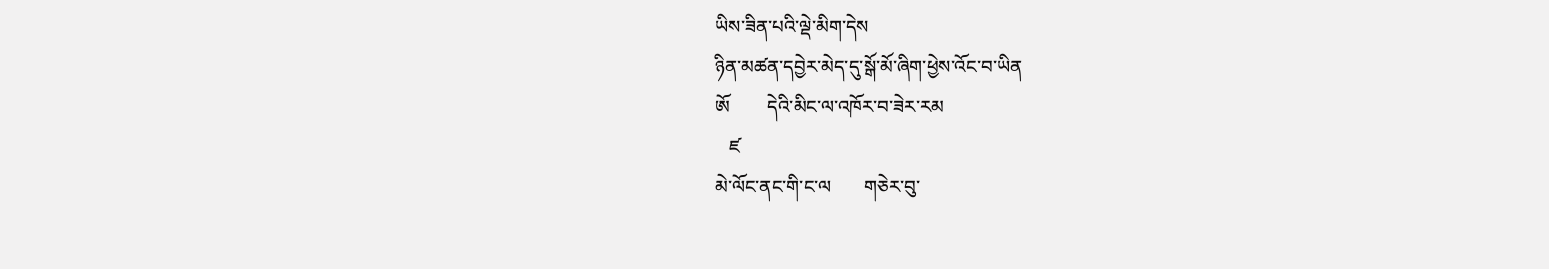ཡིས་ཟིན་པའི་ལྡེ་མིག་དེས
ཉིན་མཚན་དབྱེར་མེད་དུ་སྒོ་མོ་ཞིག་ཕྱེས་འོང་བ་ཡིན
ཨོ        དེའི་མིང་ལ་འཁོར་བ་ཟེར་རམ
   ཛ
མེ་ལོང་ནང་གི་ང་ལ       གཅེར་བུ་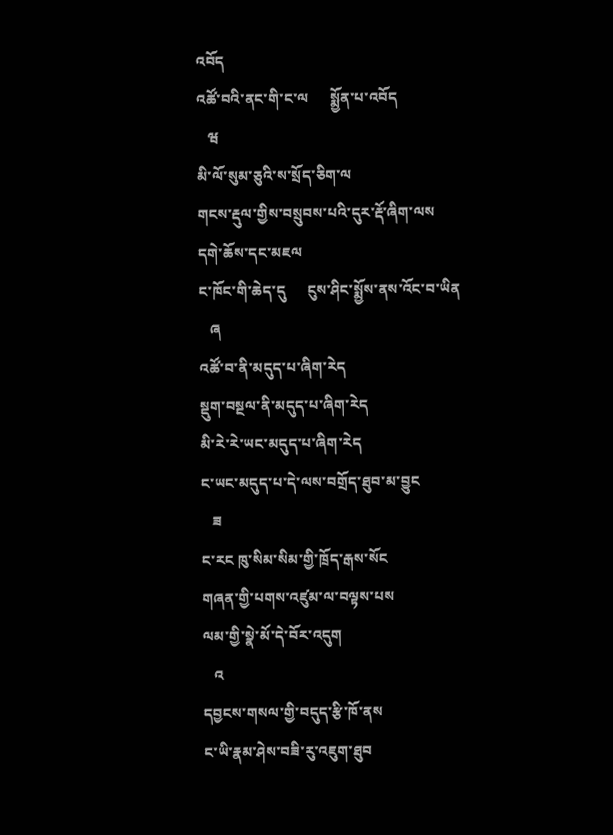འབོད
འཚོ་བའི་ནང་གི་ང་ལ      སྨྱོན་པ་འབོད
   ཝ
མི་ལོ་སུམ་ཅུའི་ས་སྲོད་ཅིག་ལ
གངས་རྡུལ་གྱིས་བསྲུབས་པའི་དུར་རྡོ་ཞིག་ལས
དགེ་ཆོས་དང་མཇལ
ང་ཁོང་གི་ཆེད་དུ      ངུས་ཤིང་སྨྱོས་ནས་འོང་བ་ཡིན
   ཞ
འཚོ་བ་ནི་མདུད་པ་ཞིག་རེད
སྡུག་བསྔལ་ནི་མདུད་པ་ཞིག་རེད
མི་རེ་རེ་ཡང་མདུད་པ་ཞིག་རེད
ང་ཡང་མདུད་པ་དེ་ལས་བགྲོད་ཐུབ་མ་བྱུང
   ཟ
ང་རང ཁུ་སིམ་སིམ་གྱི་ཁྲོད་རྒས་སོང
གཞན་གྱི་པགས་འཛུམ་ལ་བལྟས་པས
ལམ་གྱི་སྣེ་མོ་དེ་བོར་འདུག
   འ
དབྱངས་གསལ་གྱི་བདུད་རྩི་ཁོ་ནས
ང་ཡི་རྣམ་ཤེས་བཟི་རུ་འཇུག་ཐུབ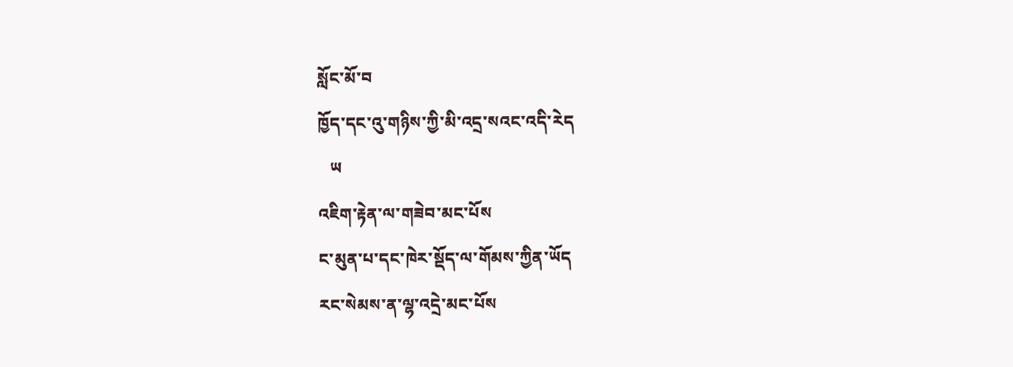སློང་མོ་བ
ཁྱོད་དང་འུ་གཉིས་ཀྱི་མི་འདྲ་སའང་འདི་རེད
   ཡ
འཇིག་རྟེན་ལ་གཟེབ་མང་པོས
ང་མུན་པ་དང་ཁེར་སྡོད་ལ་གོམས་ཀྱིན་ཡོད
རང་སེམས་ན་ལྷ་འདྲེ་མང་པོས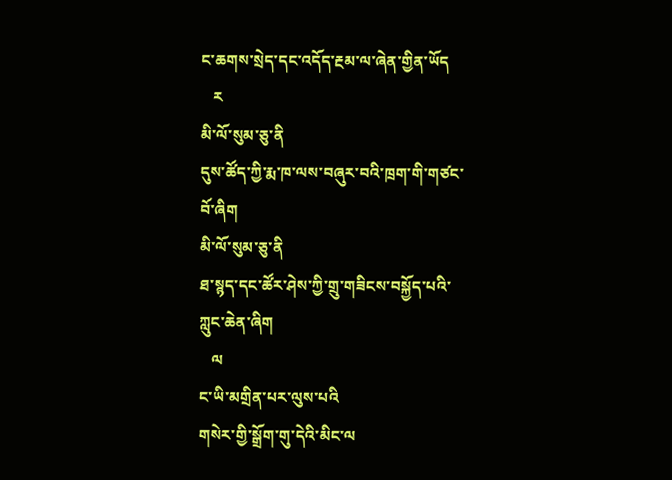ང་ཆགས་སྲེད་དང་འདོད་རྔམ་ལ་ཞེན་གྱིན་ཡོད
   ར
མི་ལོ་སུམ་ཅུ་ནི
དུས་ཚོད་ཀྱི་རྨ་ཁ་ལས་བཞུར་བའི་ཁྲག་གི་གཙང་
བོ་ཞིག
མི་ལོ་སུམ་ཅུ་ནི
ཐ་སྙད་དང་ཚོར་ཤེས་ཀྱི་གྲུ་གཟིངས་བསྐྱོད་པའི་
ཀླུང་ཆེན་ཞིག
   ལ
ང་ཡི་མགྲིན་པར་ལུས་པའི
གསེར་གྱི་སྒྲོག་གུ་དེའི་མིང་ལ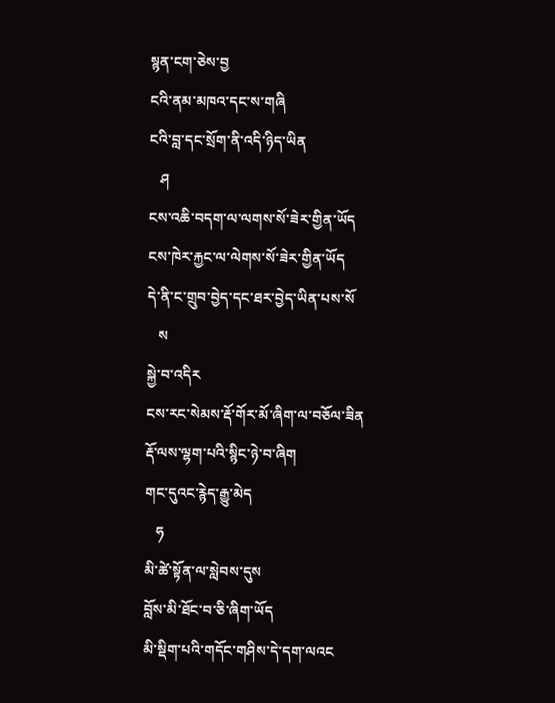སྙན་ངག་ཅེས་བྱ
ངའི་ནམ་མཁའ་དང་ས་གཞི
ངའི་བླ་དང་སྲོག་ནི་འདི་ཉིད་ཡིན
   ཤ
ངས་འཆི་བདག་ལ་ལགས་སོ་ཟེར་གྱིན་ཡོད
ངས་ཁེར་རྐྱང་ལ་ལེགས་སོ་ཟེར་གྱིན་ཡོད
དེ་ནི་ང་གྲུབ་བྱེད་དང་ཐར་བྱེད་ཡིན་པས་སོ
   ས
སྐྱེ་བ་འདིར
ངས་རང་སེམས་རྡོ་གོར་མོ་ཞིག་ལ་བཅོལ་ཟིན
རྡོ་ལས་ལྷག་པའི་སྙིང་ཉེ་བ་ཞིག
གང་དུའང་རྙེད་རྒྱུ་མེད
   ཧ
མི་ཚེ་སྟོན་ལ་སླེབས་དུས
བློས་མི་ཐོང་བ་ཅི་ཞིག་ཡོད
མི་སྡིག་པའི་གདོང་གཤིས་དེ་དག་ལའང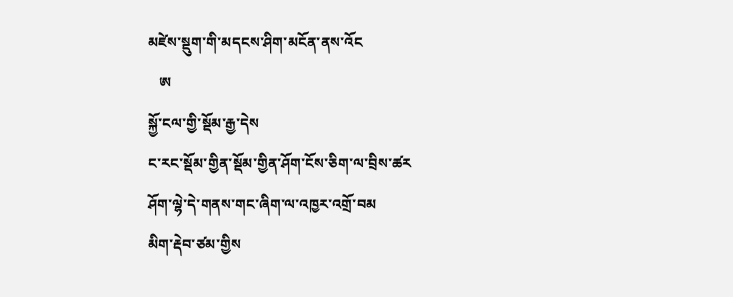མཛེས་སྡུག་གི་མདངས་ཤིག་མངོན་ནས་འོང
   ཨ
སྐྱོ་ངལ་གྱི་སྡོམ་རྒྱ་དེས
ང་རང་སྡོམ་གྱིན་སྡོམ་གྱིན་ཤོག་ངོས་ཅིག་ལ་བྲིས་ཚར
ཤོག་ལྷེ་དེ་གནས་གང་ཞིག་ལ་འཁྱར་འགྲོ་བམ
མིག་རྡེབ་ཙམ་གྱིས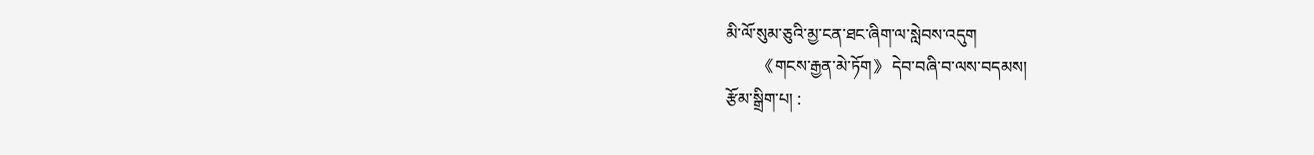མི་ལོ་སུམ་ཅུའི་མྱ་ངན་ཐང་ཞིག་ལ་སླེབས་འདུག
        《གངས་རྒྱན་མེ་ཏོག》 དེབ་བཞི་བ་ལས་བདམས།
རྩོམ་སྒྲིག་པ། :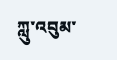ཀླུ་འབུམ་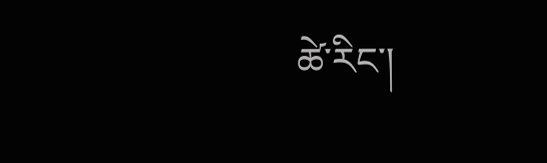ཚེ་རིང་།